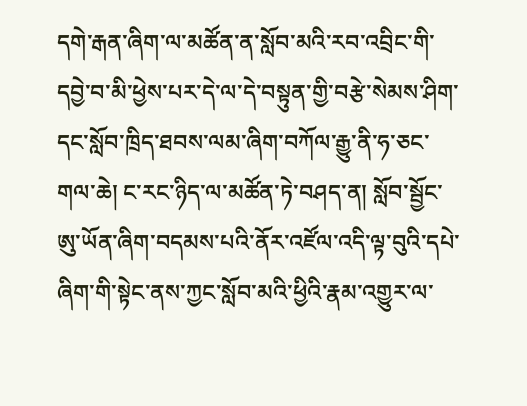དགེ་རྒན་ཞིག་ལ་མཚོན་ན་སློབ་མའི་རབ་འབྲིང་གི་དབྱེ་བ་མི་ཕྱེས་པར་དེ་ལ་དེ་བསྟུན་གྱི་བརྩེ་སེམས་ཤིག་དང་སློབ་ཁྲིད་ཐབས་ལམ་ཞིག་བཀོལ་རྒྱུ་ནི་ཧ་ཅང་གལ་ཆེ། ང་རང་ཉིད་ལ་མཚོན་ཏེ་བཤད་ན། སློབ་སྦྱོང་ཨུ་ཡོན་ཞིག་བདམས་པའི་ནོར་འཛོལ་འདི་ལྟ་བུའི་དཔེ་ཞིག་གི་སྟེང་ནས་ཀྱང་སློབ་མའི་ཕྱིའི་རྣམ་འགྱུར་ལ་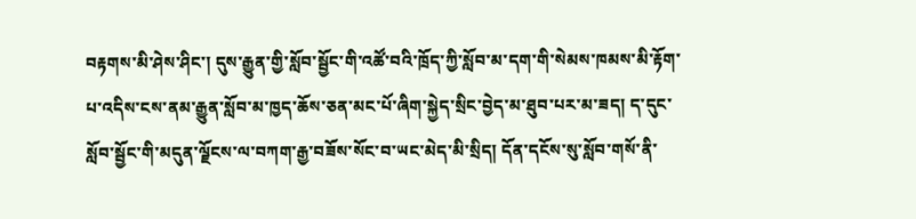བརྟགས་མི་ཤེས་ཤིང་། དུས་རྒྱུན་གྱི་སློབ་སྦྱོང་གི་འཚོ་བའི་ཁྲོད་ཀྱི་སློབ་མ་དག་གི་སེམས་ཁམས་མི་རྟོག་པ་འདིས་ངས་ནམ་རྒྱུན་སློབ་མ་ཁྱད་ཆོས་ཅན་མང་པོ་ཞིག་སྐྱེད་སྲིང་བྱེད་མ་ཐུབ་པར་མ་ཟད། ད་དུང་སློབ་སྦྱོང་གི་མདུན་ལྗོངས་ལ་བཀག་རྒྱ་བཟོས་སོང་བ་ཡང་མེད་མི་སྲིད། དོན་དངོས་སུ་སློབ་གསོ་ནི་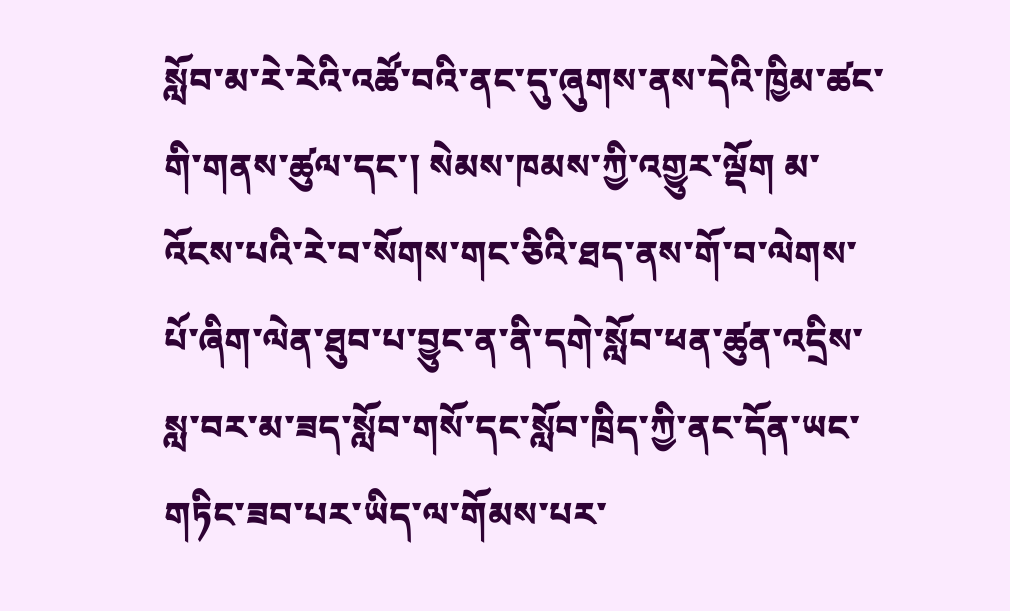སློབ་མ་རེ་རེའི་འཚོ་བའི་ནང་དུ་ཞུགས་ནས་དེའི་ཁྱིམ་ཚང་གི་གནས་ཚུལ་དང་། སེམས་ཁམས་ཀྱི་འགྱུར་ལྡོག མ་འོངས་པའི་རེ་བ་སོགས་གང་ཅིའི་ཐད་ནས་གོ་བ་ལེགས་པོ་ཞིག་ལེན་ཐུབ་པ་བྱུང་ན་ནི་དགེ་སློབ་ཕན་ཚུན་འདྲིས་སླ་བར་མ་ཟད་སློབ་གསོ་དང་སློབ་ཁྲིད་ཀྱི་ནང་དོན་ཡང་གཏིང་ཟབ་པར་ཡིད་ལ་གོམས་པར་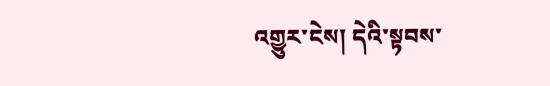འགྱུར་ངེས། དེའི་སྟབས་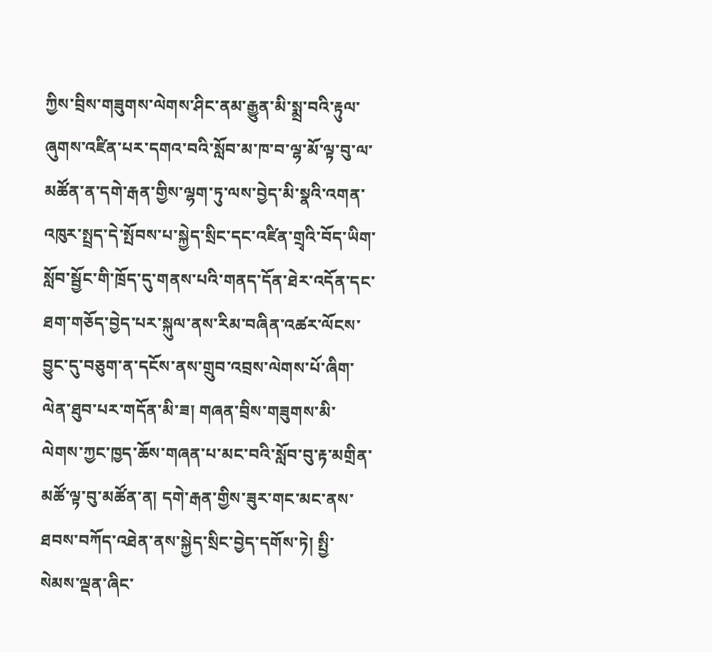ཀྱིས་བྲིས་གཟུགས་ལེགས་ཤིང་ནམ་རྒྱུན་མི་སྨྲ་བའི་རྟུལ་ཞུགས་འཛིན་པར་དགའ་བའི་སློབ་མ་ཁ་བ་ལྷ་མོ་ལྟ་བུ་ལ་མཚོན་ན་དགེ་རྒན་གྱིས་ལྷག་ཏུ་ལས་བྱེད་མི་སྣའི་འགན་འཁུར་སྤྲད་དེ་སྤོབས་པ་སྐྱེད་སྲིང་དང་འཛིན་གྲྭའི་བོད་ཡིག་སློབ་སྦྱོང་གི་ཁྲོད་དུ་གནས་པའི་གནད་དོན་ཐེར་འདོན་དང་ཐག་གཅོད་བྱེད་པར་སྐུལ་ནས་རིམ་བཞིན་འཚར་ལོངས་བྱུང་དུ་བཅུག་ན་དངོས་ནས་གྲུབ་འབྲས་ལེགས་པོ་ཞིག་ལེན་ཐུབ་པར་གདོན་མི་ཟ། གཞན་བྲིས་གཟུགས་མི་ལེགས་ཀྱང་ཁྱད་ཆོས་གཞན་པ་མང་བའི་སློབ་བུ་རྟ་མགྲིན་མཚོ་ལྟ་བུ་མཚོན་ན། དགེ་རྒན་གྱིས་ཟུར་གང་མང་ནས་ཐབས་བཀོད་འཐེན་ནས་སྐྱེད་སྲིང་བྱེད་དགོས་ཏེ། སྤྱི་སེམས་ལྡན་ཞིང་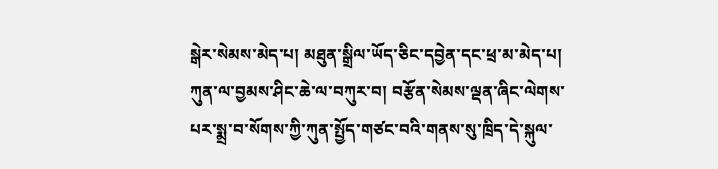སྒེར་སེམས་མེད་པ། མཐུན་སྒྲིལ་ཡོད་ཅིང་དབྱེན་དང་ཕྲ་མ་མེད་པ། ཀུན་ལ་བྱམས་ཤིང་ཆེ་ལ་བཀུར་བ། བརྩོན་སེམས་ལྡན་ཞིང་ལེགས་པར་སྨྲ་བ་སོགས་ཀྱི་ཀུན་སྤྱོད་གཙང་བའི་གནས་སུ་ཁྲིད་དེ་སྐུལ་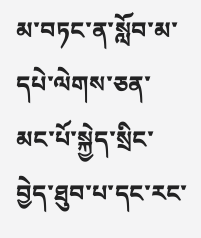མ་བཏང་ན་སློབ་མ་དཔེ་ལེགས་ཅན་མང་པོ་སྐྱེད་སྲིང་བྱེད་ཐུབ་པ་དང་རང་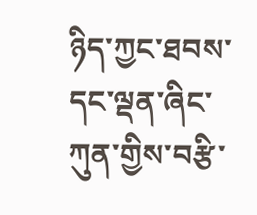ཉིད་ཀྱང་ཐབས་དང་ལྡན་ཞིང་ཀུན་གྱིས་བརྩི་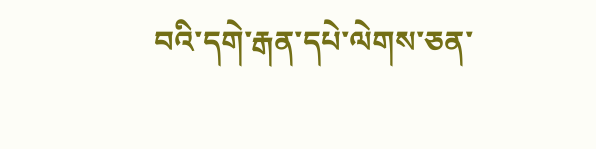བའི་དགེ་རྒན་དཔེ་ལེགས་ཅན་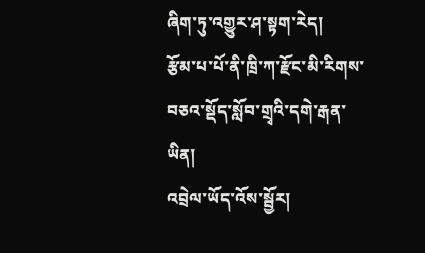ཞིག་ཏུ་འགྱུར་ཤ་སྟག་རེད།
རྩོམ་པ་པོ་ནི་ཁྲི་ཀ་རྫོང་མི་རིགས་བཅའ་སྡོད་སློབ་གྲྭའི་དགེ་རྒན་ཡིན།
འབྲེལ་ཡོད་འོས་སྦྱོར།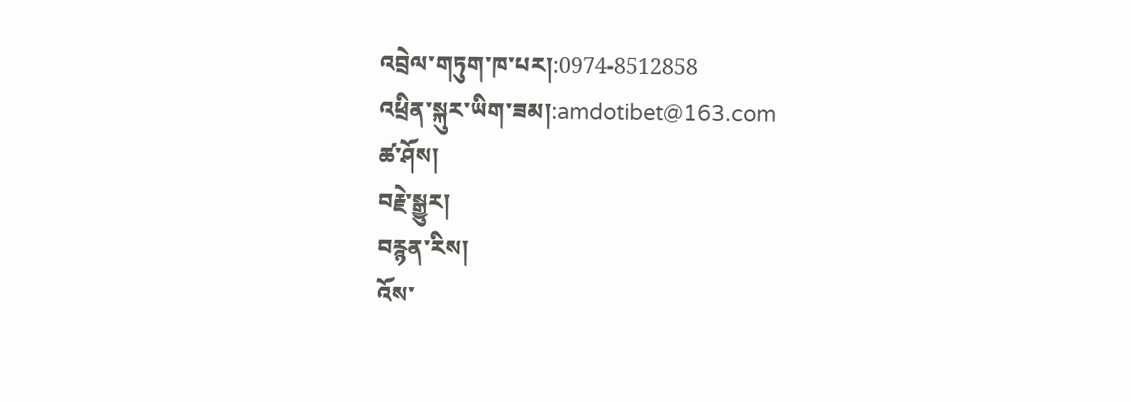འབྲེལ་གཏུག་ཁ་པར།:0974-8512858
འཕྲིན་སྐུར་ཡིག་ཟམ།:amdotibet@163.com
ཚ་ཤོས།
བརྗེ་སྒྱུར།
བརྙན་རིས།
འོས་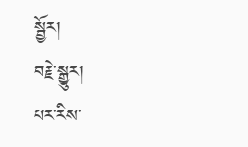སྦྱོར།
བརྗེ་སྒྱུར།
པར་རིས་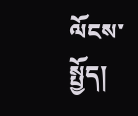ལོངས་སྤྱོད།